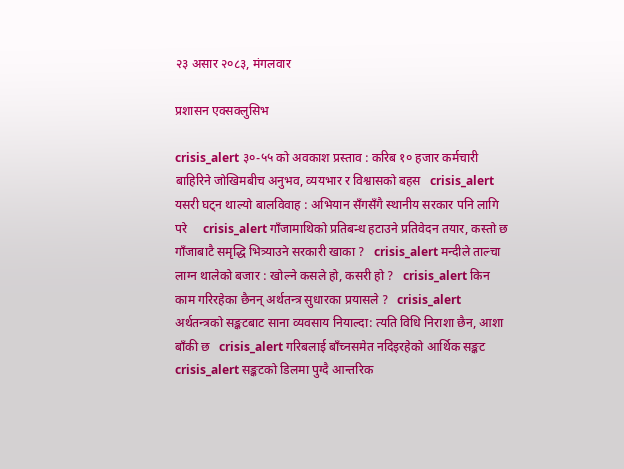२३ असार २०८३, मंगलवार

प्रशासन एक्सक्लुसिभ

crisis_alert ३०-५५ को अवकाश प्रस्ताव : करिब १० हजार कर्मचारी बाहिरिने जोखिमबीच अनुभव, व्ययभार र विश्वासको बहस   crisis_alert यसरी घट्न थाल्यो बालविवाह : अभियान सँगसँगै स्थानीय सरकार पनि लागि परे     crisis_alert गाँजामाथिको प्रतिबन्ध हटाउने प्रतिवेदन तयार, कस्तो छ गाँजाबाटै समृद्धि भित्र्याउने सरकारी खाका ?   crisis_alert मन्दीले ताल्चा लाग्न थालेको बजार : खोल्ने कसले हो, कसरी हो ?   crisis_alert किन काम गरिरहेका छैनन् अर्थतन्त्र सुधारका प्रयासले ?   crisis_alert अर्थतन्त्रको सङ्कटबाट साना व्यवसाय नियाल्दा: त्यति विधि निराशा छैन, आशा बाँकी छ   crisis_alert गरिबलाई बाँच्नसमेत नदिइरहेको आर्थिक सङ्कट   crisis_alert सङ्कटको डिलमा पुग्दै आन्तरिक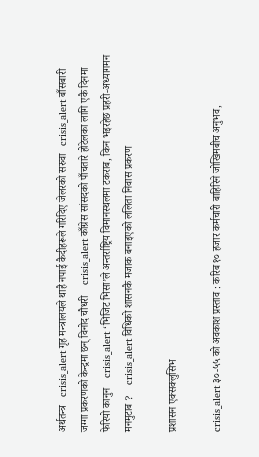अर्थतन्त्र   crisis_alert गृह मन्त्रालयले थाहै नपाई कैदीहरूले गरिदिए जेलरको सरुवा   crisis_alert बाँसबारी जग्गा प्रकरणको केन्द्रमा छन् विनोद चौधरी    crisis_alert काँग्रेस सांसदको पाँचतारे होटेलका लागि एकै दिनमा फेरियो कानुन    crisis_alert ‘भिजिट भिसा’ले अन्तर्राष्ट्रिय विमानस्थलमा टकराब, किन भइरहेछ प्रहरी-अध्यागमन मनमुटाब ?    crisis_alert विधिको शासनकै मजाक बनाइएको ललिता निवास प्रकरण

प्रशासन एक्सक्लुसिभ

crisis_alert ३०-५५ को अवकाश प्रस्ताव : करिब १० हजार कर्मचारी बाहिरिने जोखिमबीच अनुभव,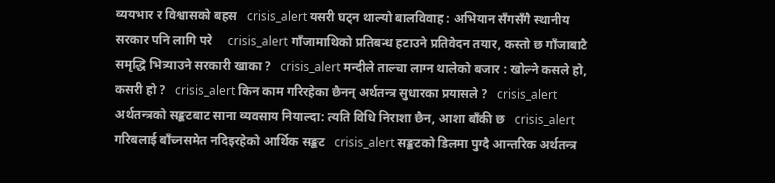व्ययभार र विश्वासको बहस   crisis_alert यसरी घट्न थाल्यो बालविवाह : अभियान सँगसँगै स्थानीय सरकार पनि लागि परे     crisis_alert गाँजामाथिको प्रतिबन्ध हटाउने प्रतिवेदन तयार, कस्तो छ गाँजाबाटै समृद्धि भित्र्याउने सरकारी खाका ?   crisis_alert मन्दीले ताल्चा लाग्न थालेको बजार : खोल्ने कसले हो, कसरी हो ?   crisis_alert किन काम गरिरहेका छैनन् अर्थतन्त्र सुधारका प्रयासले ?   crisis_alert अर्थतन्त्रको सङ्कटबाट साना व्यवसाय नियाल्दा: त्यति विधि निराशा छैन, आशा बाँकी छ   crisis_alert गरिबलाई बाँच्नसमेत नदिइरहेको आर्थिक सङ्कट   crisis_alert सङ्कटको डिलमा पुग्दै आन्तरिक अर्थतन्त्र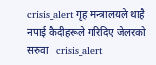crisis_alert गृह मन्त्रालयले थाहै नपाई कैदीहरूले गरिदिए जेलरको सरुवा   crisis_alert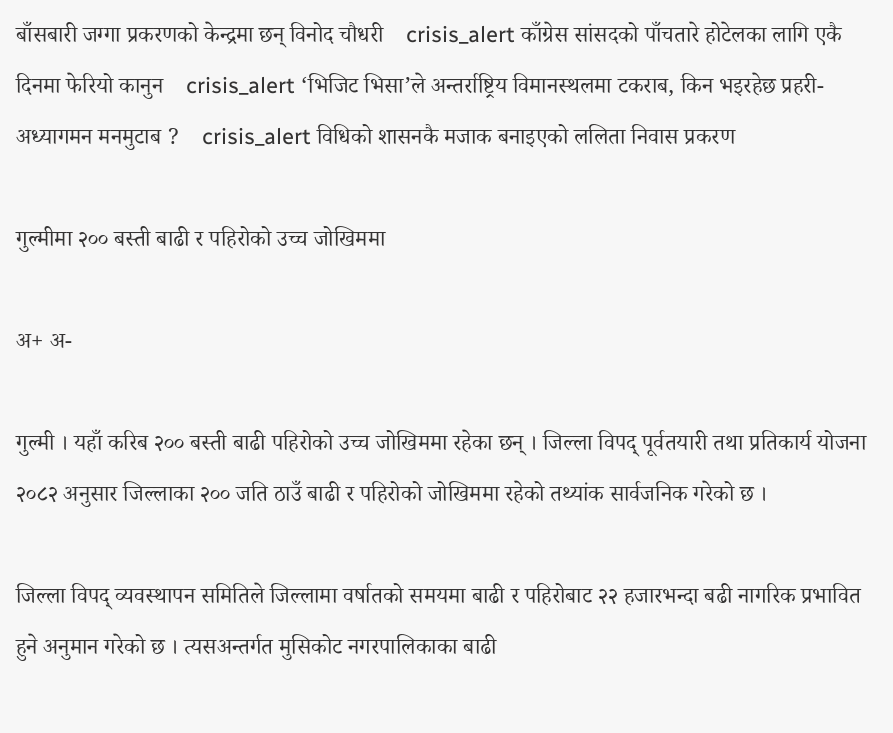बाँसबारी जग्गा प्रकरणको केन्द्रमा छन् विनोद चौधरी    crisis_alert काँग्रेस सांसदको पाँचतारे होटेलका लागि एकै दिनमा फेरियो कानुन    crisis_alert ‘भिजिट भिसा’ले अन्तर्राष्ट्रिय विमानस्थलमा टकराब, किन भइरहेछ प्रहरी-अध्यागमन मनमुटाब ?    crisis_alert विधिको शासनकै मजाक बनाइएको ललिता निवास प्रकरण

गुल्मीमा २०० बस्ती बाढी र पहिरोको उच्च जोखिममा

अ+ अ-

गुल्मी । यहाँ करिब २०० बस्ती बाढी पहिरोको उच्च जोखिममा रहेका छन् । जिल्ला विपद् पूर्वतयारी तथा प्रतिकार्य योजना २०८२ अनुसार जिल्लाका २०० जति ठाउँ बाढी र पहिरोको जोखिममा रहेको तथ्यांक सार्वजनिक गरेको छ ।

जिल्ला विपद् व्यवस्थापन समितिले जिल्लामा वर्षातको समयमा बाढी र पहिरोबाट २२ हजारभन्दा बढी नागरिक प्रभावित हुने अनुमान गरेको छ । त्यसअन्तर्गत मुसिकोट नगरपालिकाका बाढी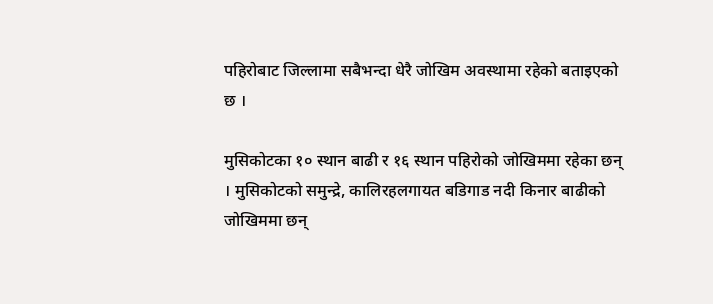पहिरोबाट जिल्लामा सबैभन्दा धेरै जोखिम अवस्थामा रहेको बताइएको छ ।

मुसिकोटका १० स्थान बाढी र १६ स्थान पहिरोको जोखिममा रहेका छन् । मुसिकोटको समुन्द्रे, कालिरहलगायत बडिगाड नदी किनार बाढीको जोखिममा छन्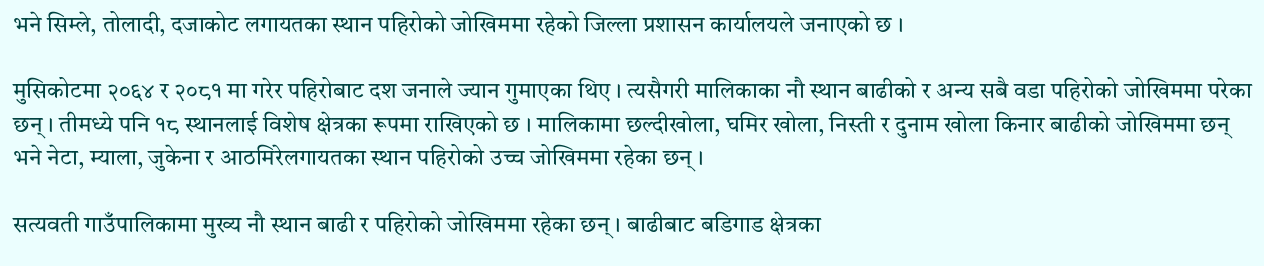भने सिम्ले, तोलादी, दजाकोट लगायतका स्थान पहिरोको जोखिममा रहेको जिल्ला प्रशासन कार्यालयले जनाएको छ ।

मुसिकोटमा २०६४ र २०८१ मा गरेर पहिरोबाट दश जनाले ज्यान गुमाएका थिए । त्यसैगरी मालिकाका नौ स्थान बाढीको र अन्य सबै वडा पहिरोको जोखिममा परेका छन् । तीमध्ये पनि १८ स्थानलाई विशेष क्षेत्रका रूपमा राखिएको छ । मालिकामा छल्दीखोला, घमिर खोला, निस्ती र दुनाम खोला किनार बाढीको जोखिममा छन् भने नेटा, म्याला, जुकेना र आठमिरेलगायतका स्थान पहिरोको उच्च जोखिममा रहेका छन् ।

सत्यवती गाउँपालिकामा मुख्य नौ स्थान बाढी र पहिरोको जोखिममा रहेका छन् । बाढीबाट बडिगाड क्षेत्रका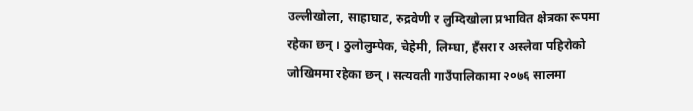उल्लीखोला, साहाघाट, रुद्रवेणी र लुम्दिखोला प्रभावित क्षेत्रका रूपमा रहेका छन् । ठुलोलुम्पेक, चेहेमी, लिम्घा, हँसरा र अस्लेवा पहिरोको जोखिममा रहेका छन् । सत्यवती गाउँपालिकामा २०७६ सालमा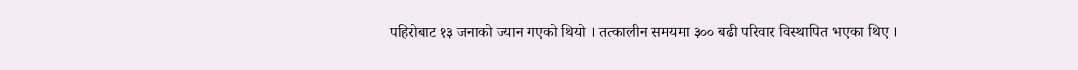पहिरोबाट १३ जनाको ज्यान गएको थियो । तत्कालीन समयमा ३०० बढी परिवार विस्थापित भएका थिए ।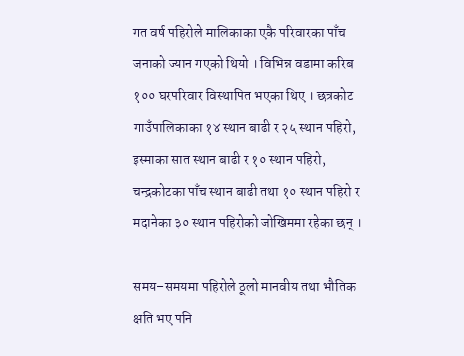गत वर्ष पहिरोले मालिकाका एकै परिवारका पाँच जनाको ज्यान गएको थियो । विभिन्न वडामा करिब १०० घरपरिवार विस्थापित भएका थिए । छत्रकोट गाउँपालिकाका १४ स्थान बाढी र २५ स्थान पहिरो, इस्माका सात स्थान बाढी र १० स्थान पहिरो, चन्द्रकोटका पाँच स्थान बाढी तथा १० स्थान पहिरो र मदानेका ३० स्थान पहिरोको जोखिममा रहेका छन् ।

समय–समयमा पहिरोले ठूलो मानवीय तथा भौतिक क्षति भए पनि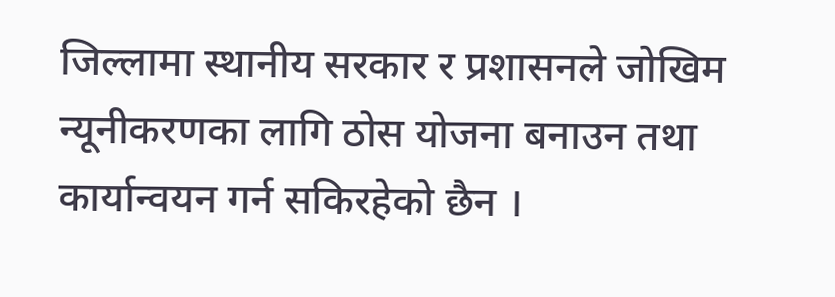जिल्लामा स्थानीय सरकार र प्रशासनले जोखिम न्यूनीकरणका लागि ठोस योजना बनाउन तथा कार्यान्वयन गर्न सकिरहेको छैन ।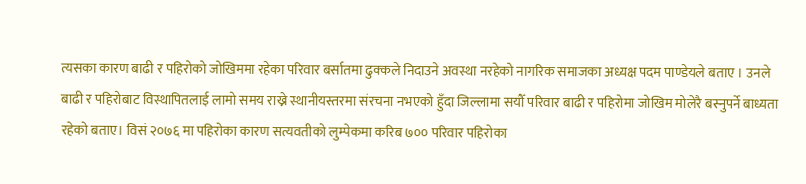त्यसका कारण बाढी र पहिरोको जोखिममा रहेका परिवार बर्सातमा ढुक्कले निदाउने अवस्था नरहेको नागरिक समाजका अध्यक्ष पदम पाण्डेयले बताए । उनले बाढी र पहिरोबाट विस्थापितलाई लामो समय राख्ने स्थानीयस्तरमा संरचना नभएको हुँदा जिल्लामा सयौँ परिवार बाढी र पहिरोमा जोखिम मोलेरै बस्नुपर्ने बाध्यता रहेको बताए। विसं २०७६ मा पहिरोका कारण सत्यवतीको लुम्पेकमा करिब ७०० परिवार पहिरोका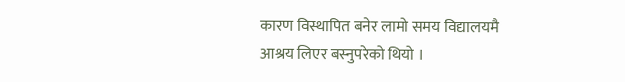कारण विस्थापित बनेर लामो समय विद्यालयमै आश्रय लिएर बस्नुपरेको थियो ।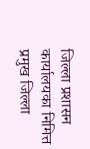जिल्ला प्रशासन कार्यालयका निमित्त प्रमुख जिल्ला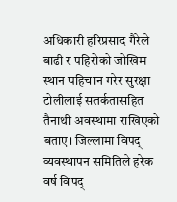अधिकारी हरिप्रसाद गैरेले बाढी र पहिरोको जोखिम स्थान पहिचान गरेर सुरक्षा टोलीलाई सतर्कतासहित तैनाथी अवस्थामा राखिएको बताए। जिल्लामा विपद् व्यवस्थापन समितिले हरेक वर्ष विपद्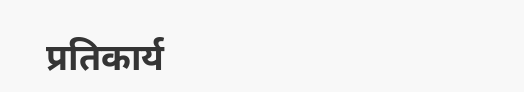प्रतिकार्य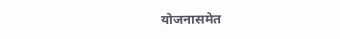योजनासमेत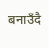बनाउँदै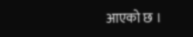आएको छ ।